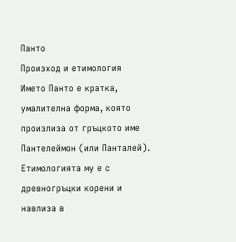Панто
Произход и етимология
Името Панто е кратка, умалителна форма, която произлиза от гръцкото име Пантелеймон (или Панталей).
Етимологията му е с древногръцки корени и навлиза в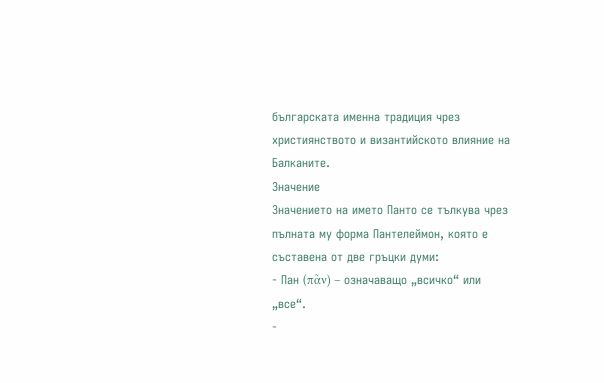българската именна традиция чрез християнството и византийското влияние на Балканите.
Значение
Значението на името Панто се тълкува чрез пълната му форма Пантелеймон, която е съставена от две гръцки думи:
- Пан (πᾶν) – означаващо „всичко“ или „все“.
-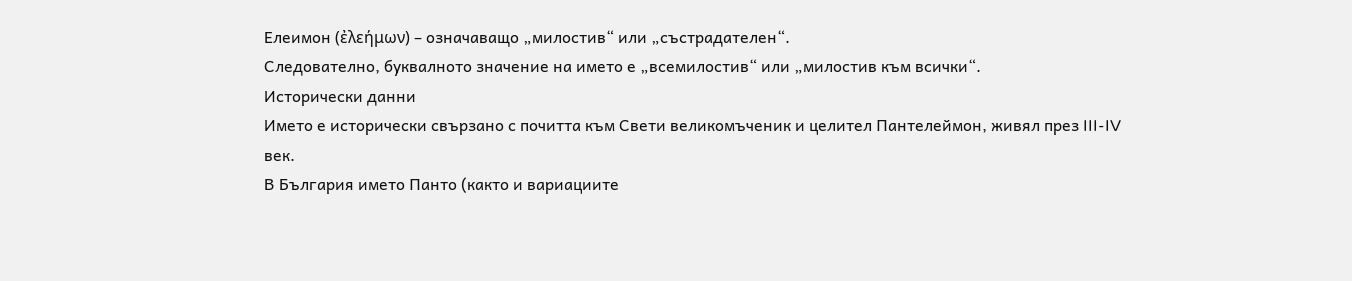Елеимон (ἐλεήμων) – означаващо „милостив“ или „състрадателен“.
Следователно, буквалното значение на името е „всемилостив“ или „милостив към всички“.
Исторически данни
Името е исторически свързано с почитта към Свети великомъченик и целител Пантелеймон, живял през III-IV век.
В България името Панто (както и вариациите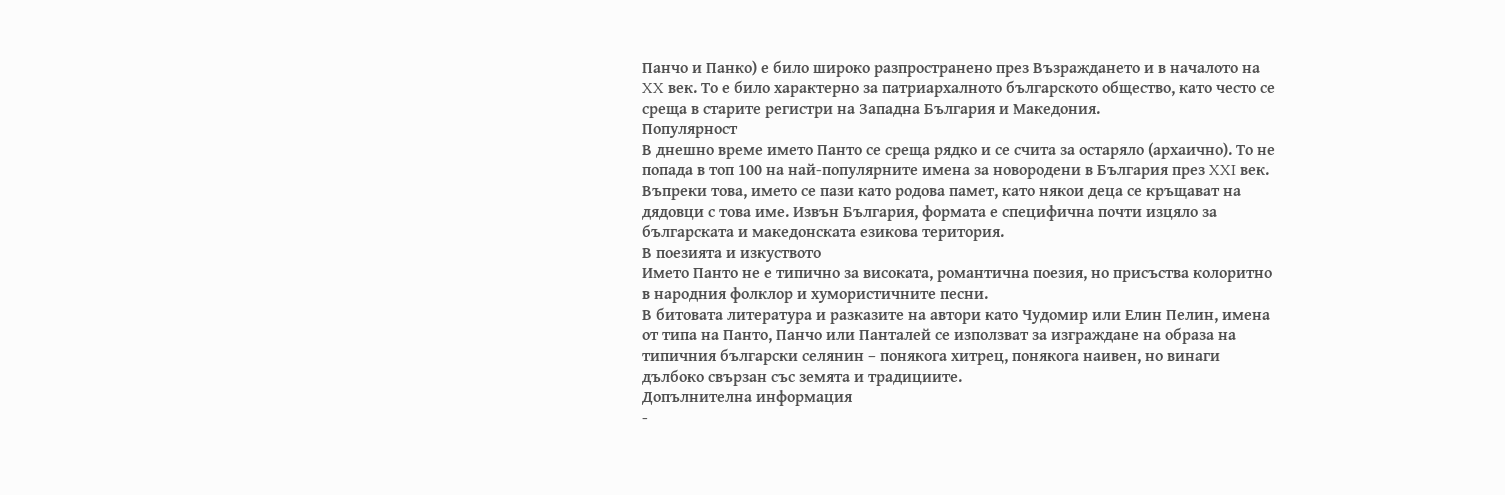Панчо и Панко) е било широко разпространено през Възраждането и в началото на XX век. То е било характерно за патриархалното българското общество, като често се среща в старите регистри на Западна България и Македония.
Популярност
В днешно време името Панто се среща рядко и се счита за остаряло (архаично). То не попада в топ 100 на най-популярните имена за новородени в България през XXI век.
Въпреки това, името се пази като родова памет, като някои деца се кръщават на дядовци с това име. Извън България, формата е специфична почти изцяло за българската и македонската езикова територия.
В поезията и изкуството
Името Панто не е типично за високата, романтична поезия, но присъства колоритно в народния фолклор и хумористичните песни.
В битовата литература и разказите на автори като Чудомир или Елин Пелин, имена от типа на Панто, Панчо или Панталей се използват за изграждане на образа на типичния български селянин – понякога хитрец, понякога наивен, но винаги дълбоко свързан със земята и традициите.
Допълнителна информация
-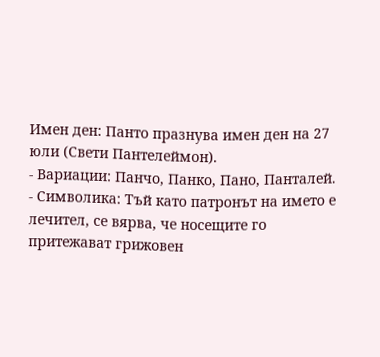Имен ден: Панто празнува имен ден на 27 юли (Свети Пантелеймон).
- Вариации: Панчо, Панко, Пано, Панталей.
- Символика: Тъй като патронът на името е лечител, се вярва, че носещите го притежават грижовен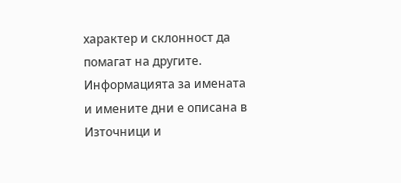характер и склонност да помагат на другите.
Информацията за имената и имените дни е описана в Източници и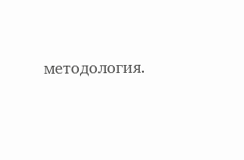методология.